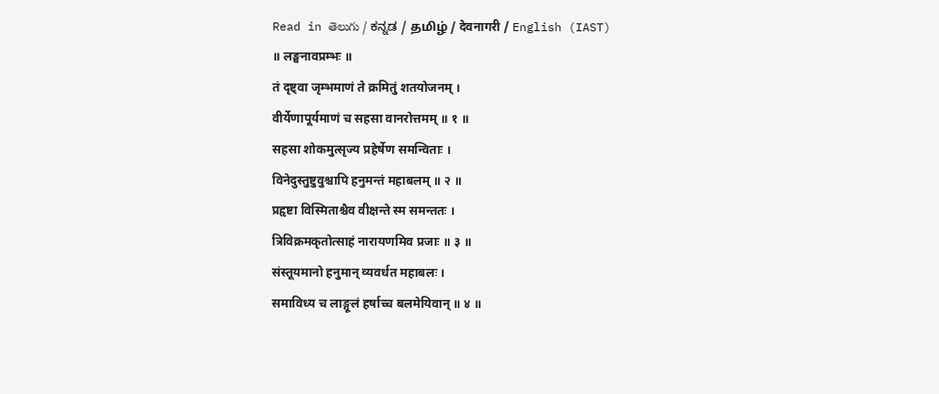Read in తెలుగు / ಕನ್ನಡ / தமிழ் / देवनागरी / English (IAST)
॥ लङ्घनावप्रम्भः ॥
तं दृष्ट्वा जृम्भमाणं ते क्रमितुं शतयोजनम् ।
वीर्येणापूर्यमाणं च सहसा वानरोत्तमम् ॥ १ ॥
सहसा शोकमुत्सृज्य प्रहेर्षेण समन्विताः ।
विनेदुस्तुष्टुवुश्चापि हनुमन्तं महाबलम् ॥ २ ॥
प्रहृष्टा विस्मिताश्चैव वीक्षन्ते स्म समन्ततः ।
त्रिविक्रमकृतोत्साहं नारायणमिव प्रजाः ॥ ३ ॥
संस्तूयमानो हनुमान् व्यवर्धत महाबलः ।
समाविध्य च लाङ्गूलं हर्षाच्च बलमेयिवान् ॥ ४ ॥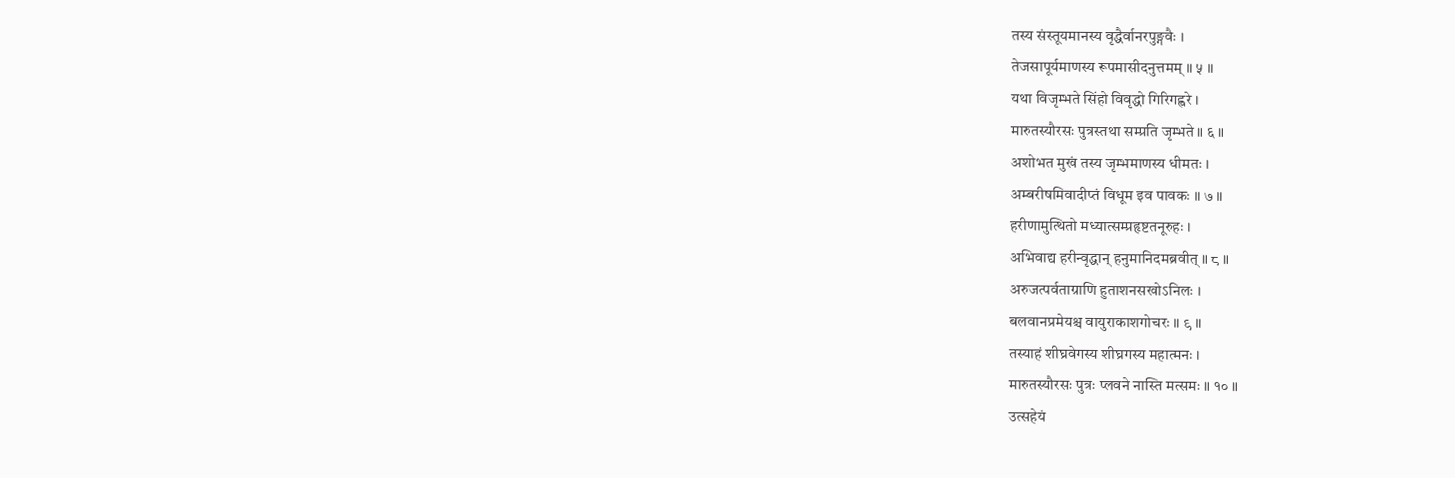तस्य संस्तूयमानस्य वृद्धैर्वानरपुङ्गवैः ।
तेजसापूर्यमाणस्य रूपमासीदनुत्तमम् ॥ ५ ॥
यथा विजृम्भते सिंहो विवृद्धो गिरिगह्वरे ।
मारुतस्यौरसः पुत्रस्तथा सम्प्रति जृम्भते ॥ ६ ॥
अशोभत मुखं तस्य जृम्भमाणस्य धीमतः ।
अम्बरीषमिवादीप्तं विधूम इव पावकः ॥ ७ ॥
हरीणामुत्थितो मध्यात्सम्प्रहृष्टतनूरुहः ।
अभिवाद्य हरीन्वृद्धान् हनुमानिदमब्रवीत् ॥ ८ ॥
अरुजत्पर्वताग्राणि हुताशनसखोऽनिलः ।
बलवानप्रमेयश्च वायुराकाशगोचरः ॥ ९ ॥
तस्याहं शीघ्रवेगस्य शीघ्रगस्य महात्मनः ।
मारुतस्यौरसः पुत्रः प्लवने नास्ति मत्समः ॥ १० ॥
उत्सहेयं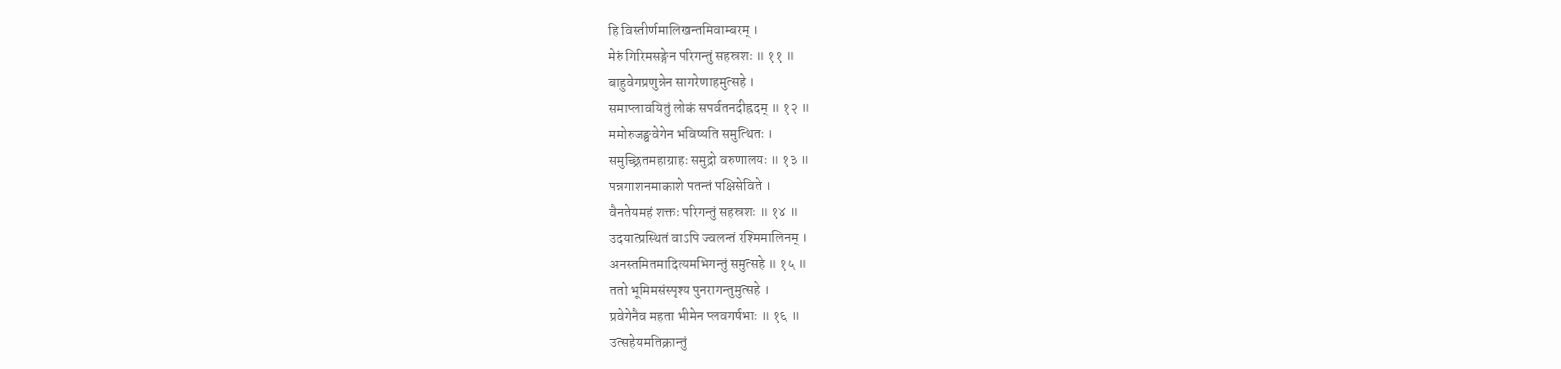हि विस्तीर्णमालिखन्तमिवाम्बरम् ।
मेरुं गिरिमसङ्गेन परिगन्तुं सहस्रशः ॥ ११ ॥
बाहुवेगप्रणुन्नेन सागरेणाहमुत्सहे ।
समाप्लावयितुं लोकं सपर्वतनदीह्रदम् ॥ १२ ॥
ममोरुजङ्घवेगेन भविष्यति समुत्थितः ।
समुच्छ्रितमहाग्राहः समुद्रो वरुणालयः ॥ १३ ॥
पन्नगाशनमाकाशे पतन्तं पक्षिसेविते ।
वैनतेयमहं शक्तः परिगन्तुं सहस्रशः ॥ १४ ॥
उदयात्प्रस्थितं वाऽपि ज्वलन्तं रश्मिमालिनम् ।
अनस्तमितमादित्यमभिगन्तुं समुत्सहे ॥ १५ ॥
ततो भूमिमसंस्पृश्य पुनरागन्तुमुत्सहे ।
प्रवेगेनैव महता भीमेन प्लवगर्षभाः ॥ १६ ॥
उत्सहेयमतिक्रान्तुं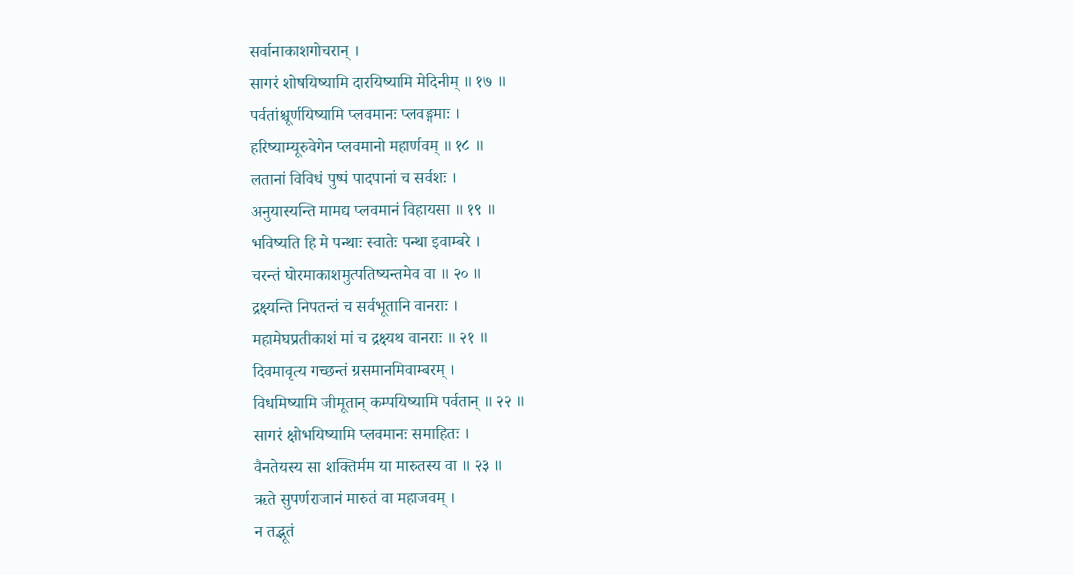सर्वानाकाशगोचरान् ।
सागरं शोषयिष्यामि दारयिष्यामि मेदिनीम् ॥ १७ ॥
पर्वतांश्चूर्णयिष्यामि प्लवमानः प्लवङ्गमाः ।
हरिष्याम्यूरुवेगेन प्लवमानो महार्णवम् ॥ १८ ॥
लतानां विविधं पुष्पं पादपानां च सर्वशः ।
अनुयास्यन्ति मामद्य प्लवमानं विहायसा ॥ १९ ॥
भविष्यति हि मे पन्थाः स्वातेः पन्था इवाम्बरे ।
चरन्तं घोरमाकाशमुत्पतिष्यन्तमेव वा ॥ २० ॥
द्रक्ष्यन्ति निपतन्तं च सर्वभूतानि वानराः ।
महामेघप्रतीकाशं मां च द्रक्ष्यथ वानराः ॥ २१ ॥
दिवमावृत्य गच्छन्तं ग्रसमानमिवाम्बरम् ।
विधमिष्यामि जीमूतान् कम्पयिष्यामि पर्वतान् ॥ २२ ॥
सागरं क्षोभयिष्यामि प्लवमानः समाहितः ।
वैनतेयस्य सा शक्तिर्मम या मारुतस्य वा ॥ २३ ॥
ऋते सुपर्णराजानं मारुतं वा महाजवम् ।
न तद्भूतं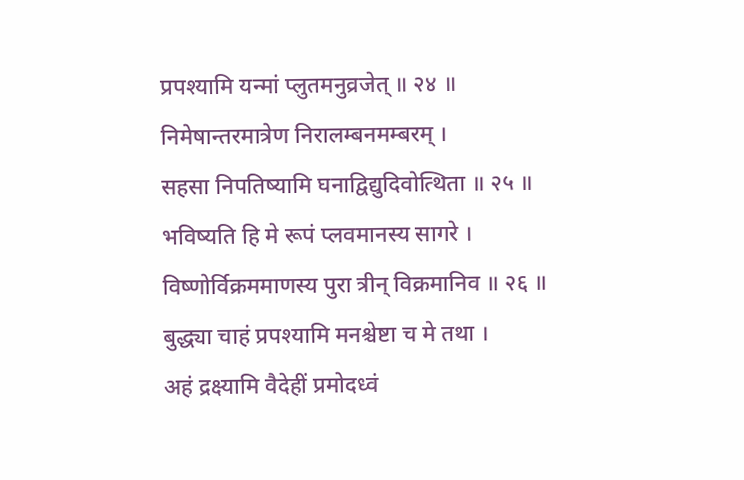प्रपश्यामि यन्मां प्लुतमनुव्रजेत् ॥ २४ ॥
निमेषान्तरमात्रेण निरालम्बनमम्बरम् ।
सहसा निपतिष्यामि घनाद्विद्युदिवोत्थिता ॥ २५ ॥
भविष्यति हि मे रूपं प्लवमानस्य सागरे ।
विष्णोर्विक्रममाणस्य पुरा त्रीन् विक्रमानिव ॥ २६ ॥
बुद्ध्या चाहं प्रपश्यामि मनश्चेष्टा च मे तथा ।
अहं द्रक्ष्यामि वैदेहीं प्रमोदध्वं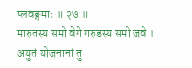प्लवङ्गमाः ॥ २७ ॥
मारुतस्य समो वेगे गरुडस्य समो जवे ।
अयुतं योजनानां तु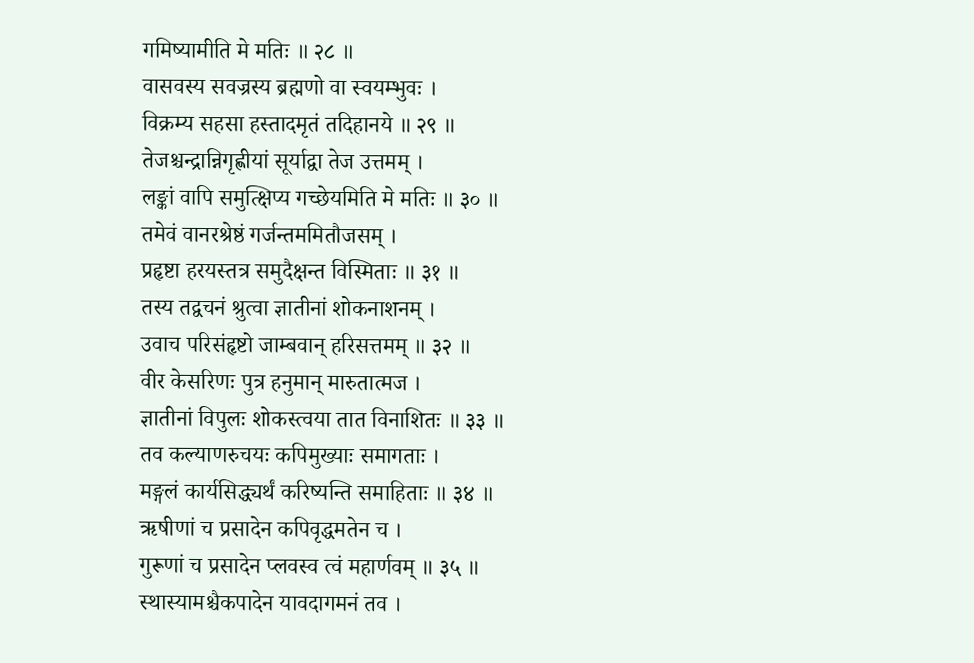गमिष्यामीति मे मतिः ॥ २८ ॥
वासवस्य सवज्रस्य ब्रह्मणो वा स्वयम्भुवः ।
विक्रम्य सहसा हस्तादमृतं तदिहानये ॥ २९ ॥
तेजश्चन्द्रान्निगृह्णीयां सूर्याद्वा तेज उत्तमम् ।
लङ्कां वापि समुत्क्षिप्य गच्छेयमिति मे मतिः ॥ ३० ॥
तमेवं वानरश्रेष्ठं गर्जन्तममितौजसम् ।
प्रहृष्टा हरयस्तत्र समुदैक्षन्त विस्मिताः ॥ ३१ ॥
तस्य तद्वचनं श्रुत्वा ज्ञातीनां शोकनाशनम् ।
उवाच परिसंहृष्टो जाम्बवान् हरिसत्तमम् ॥ ३२ ॥
वीर केसरिणः पुत्र हनुमान् मारुतात्मज ।
ज्ञातीनां विपुलः शोकस्त्वया तात विनाशितः ॥ ३३ ॥
तव कल्याणरुचयः कपिमुख्याः समागताः ।
मङ्गलं कार्यसिद्ध्यर्थं करिष्यन्ति समाहिताः ॥ ३४ ॥
ऋषीणां च प्रसादेन कपिवृद्धमतेन च ।
गुरूणां च प्रसादेन प्लवस्व त्वं महार्णवम् ॥ ३५ ॥
स्थास्यामश्चैकपादेन यावदागमनं तव ।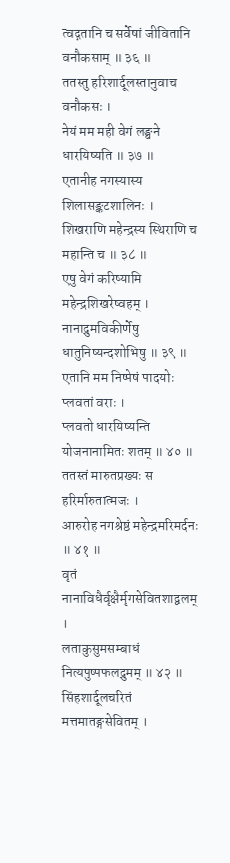त्वद्गतानि च सर्वेषां जीवितानि वनौकसाम् ॥ ३६ ॥
ततस्तु हरिशार्दूलस्तानुवाच वनौकसः ।
नेयं मम मही वेगं लङ्घने धारयिष्यति ॥ ३७ ॥
एतानीह नगस्यास्य शिलासङ्कटशालिनः ।
शिखराणि महेन्द्रस्य स्थिराणि च महान्ति च ॥ ३८ ॥
एषु वेगं करिष्यामि महेन्द्रशिखरेष्वहम् ।
नानाद्रुमविकीर्णेषु धातुनिष्यन्दशोभिषु ॥ ३९ ॥
एतानि मम निष्पेषं पादयोः प्लवतां वराः ।
प्लवतो धारयिष्यन्ति योजनानामितः शतम् ॥ ४० ॥
ततस्तं मारुतप्रख्यः स हरिर्मारुतात्मजः ।
आरुरोह नगश्रेष्ठं महेन्द्रमरिमर्दनः ॥ ४१ ॥
वृतं नानाविधैर्वृक्षैर्मृगसेवितशाद्वलम् ।
लताकुसुमसम्बाधं नित्यपुष्पफलद्रुमम् ॥ ४२ ॥
सिंहशार्दूलचरितं मत्तमातङ्गसेवितम् ।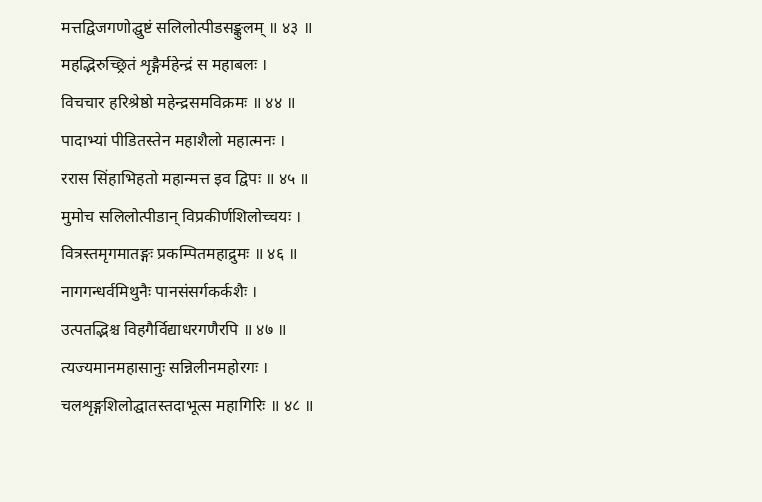मत्तद्विजगणोद्घुष्टं सलिलोत्पीडसङ्कुलम् ॥ ४३ ॥
महद्भिरुच्छ्रितं शृङ्गैर्महेन्द्रं स महाबलः ।
विचचार हरिश्रेष्ठो महेन्द्रसमविक्रमः ॥ ४४ ॥
पादाभ्यां पीडितस्तेन महाशैलो महात्मनः ।
ररास सिंहाभिहतो महान्मत्त इव द्विपः ॥ ४५ ॥
मुमोच सलिलोत्पीडान् विप्रकीर्णशिलोच्चयः ।
वित्रस्तमृगमातङ्गः प्रकम्पितमहाद्रुमः ॥ ४६ ॥
नागगन्धर्वमिथुनैः पानसंसर्गकर्कशैः ।
उत्पतद्भिश्च विहगैर्विद्याधरगणैरपि ॥ ४७ ॥
त्यज्यमानमहासानुः सन्निलीनमहोरगः ।
चलशृङ्गशिलोद्घातस्तदाभूत्स महागिरिः ॥ ४८ ॥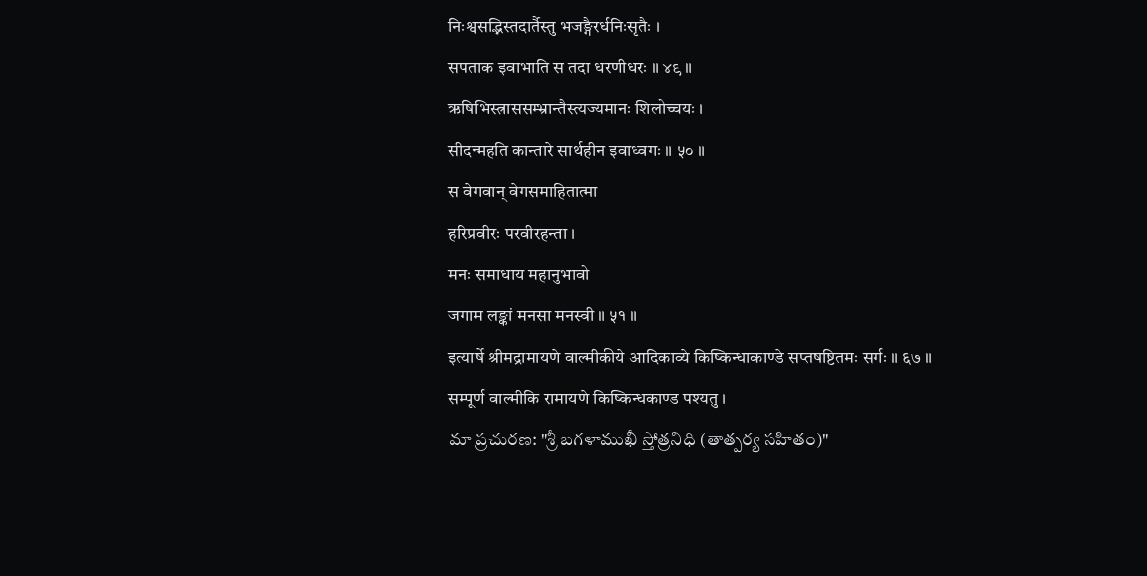निःश्वसद्भिस्तदार्तैस्तु भजङ्गैरर्धनिःसृतैः ।
सपताक इवाभाति स तदा धरणीधरः ॥ ४९ ॥
ऋषिभिस्त्राससम्भ्रान्तैस्त्यज्यमानः शिलोच्चयः ।
सीदन्महति कान्तारे सार्थहीन इवाध्वगः ॥ ५० ॥
स वेगवान् वेगसमाहितात्मा
हरिप्रवीरः परवीरहन्ता ।
मनः समाधाय महानुभावो
जगाम लङ्कां मनसा मनस्वी ॥ ५१ ॥
इत्यार्षे श्रीमद्रामायणे वाल्मीकीये आदिकाव्ये किष्किन्धाकाण्डे सप्तषष्टितमः सर्गः ॥ ६७ ॥
सम्पूर्ण वाल्मीकि रामायणे किष्किन्धकाण्ड पश्यतु ।
మా ప్రచురణ: "శ్రీ బగళాముఖీ స్తోత్రనిధి (తాత్పర్య సహితం)"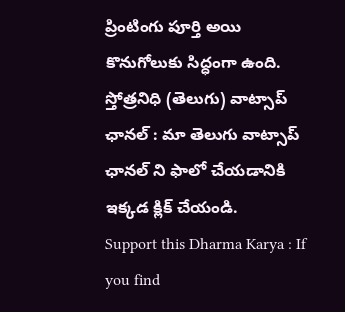ప్రింటింగు పూర్తి అయి కొనుగోలుకు సిద్ధంగా ఉంది.
స్తోత్రనిధి (తెలుగు) వాట్సాప్ ఛానల్ : మా తెలుగు వాట్సాప్ ఛానల్ ని ఫాలో చేయడానికి ఇక్కడ క్లిక్ చేయండి.
Support this Dharma Karya : If you find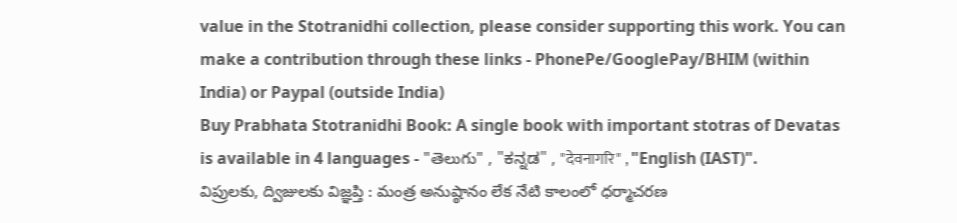value in the Stotranidhi collection, please consider supporting this work. You can make a contribution through these links - PhonePe/GooglePay/BHIM (within India) or Paypal (outside India)
Buy Prabhata Stotranidhi Book: A single book with important stotras of Devatas is available in 4 languages - "తెలుగు" , "ಕನ್ನಡ" , "देवनागरि" , "English (IAST)".
విప్రులకు, ద్విజులకు విజ్ఞప్తి : మంత్ర అనుష్ఠానం లేక నేటి కాలంలో ధర్మాచరణ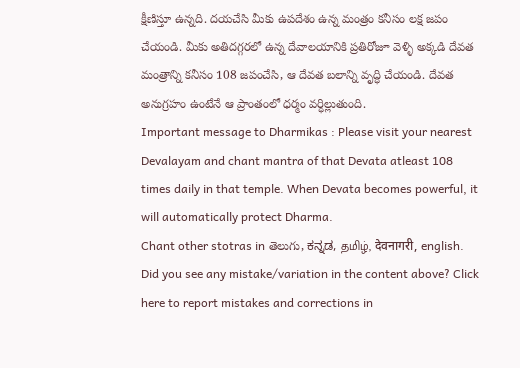క్షీణిస్తూ ఉన్నది. దయచేసి మీకు ఉపదేశం ఉన్న మంత్రం కనీసం లక్ష జపం చేయండి. మీకు అతిదగ్గరలో ఉన్న దేవాలయానికి ప్రతిరోజూ వెళ్ళి అక్కడి దేవత మంత్రాన్ని కనీసం 108 జపంచేసి, ఆ దేవత బలాన్ని వృద్ధి చేయండి. దేవత అనుగ్రహం ఉంటేనే ఆ ప్రాంతంలో ధర్మం వర్ధిల్లుతుంది.
Important message to Dharmikas : Please visit your nearest Devalayam and chant mantra of that Devata atleast 108 times daily in that temple. When Devata becomes powerful, it will automatically protect Dharma.
Chant other stotras in తెలుగు, ಕನ್ನಡ, தமிழ், देवनागरी, english.
Did you see any mistake/variation in the content above? Click here to report mistakes and corrections in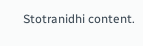Stotranidhi content.